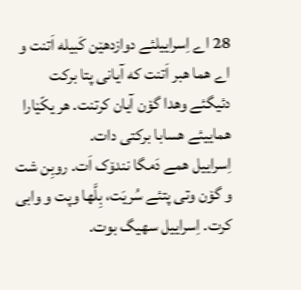28 اے اِسراییلئے دوازدهێن کَبیله اَتنت و اے هما هبر اَتنت که آیانی پتا برکت دئیگئے وهدا گۆن آیان کرتنت. هر یکّێارا هماییئے هسابا برکتی دات.
اِسراییل همے دَمگا نندۆک اَت. روبِن شت و گۆن وتی پتئے سُریَت، بِلَّها وپت و وابی کرت. اِسراییل سهیگ بوت.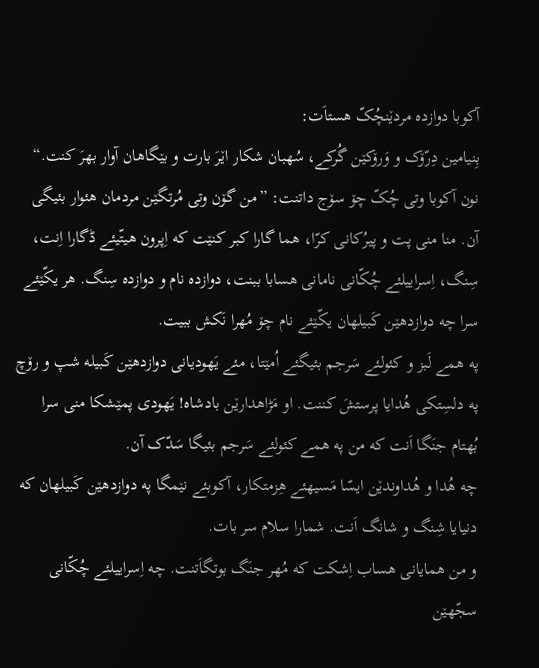آکوبا دوازده مردێنچُکّ هستاَت:
بِنیامین دِرّۆک و وَرۆکێن گُرکے، سُهبان شکار اێرَ بارت و بێگاهان آوار بهرَ کنت.“
نون آکوبا وتی چُکّ چۆ سۆج داتنت: ”من گۆن وتی مُرتگێن مردمان هئوار بئیگی آن. منا منی پت و پیرُکانی کرّا، هما گارا کبر کنێت که اِپرون هیتّیئے ڈگارا اِنت،
سِنگ، اِسراییلئے چُکّانی نامانی هسابا ببنت، دوازده نام و دوازده سِنگ. هر یکّێئے سرا چه دوازدهێن کَبیلهان یکّێئے نام چۆ مُهرا نَکش ببیت.
په همے لَبز و کئولئے سَرجم بئیگئے اُمێتا، مئے یَهودیانی دوازدهێن کَبیله شپ و رۆچ په دلسِتکی هُدایا پرستشَ کننت. او مَڑاهدارێن بادشاه! یَهودی پمێشکا منی سرا بُهتام جنَگا اَنت که من په همے کئولئے سَرجم بئیگا سَدّک آن.
چه هُدا و هُداوندێن ایسّا مَسیهئے هِزمتکار، آکوبئے نێمگا په دوازدهێن کَبیلهان که دنیایا شِنگ و شانگ اَنت. شمارا سلام سر بات.
و من همایانی هساب اِشکت که مُهر جنَگ بوتگاَتنت. چه اِسراییلئے چُکّانی سجّهێن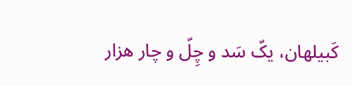کَبیلهان، یکّ سَد و چِلّ و چار هزار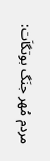مردم مُهر جنَگ بوتگاَت: